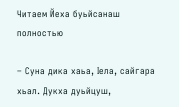Читаем Йеха буьйсанаш полностью

– Суна дика хаьа, Iела, сайгара хьал. Дукха дуьйцуш,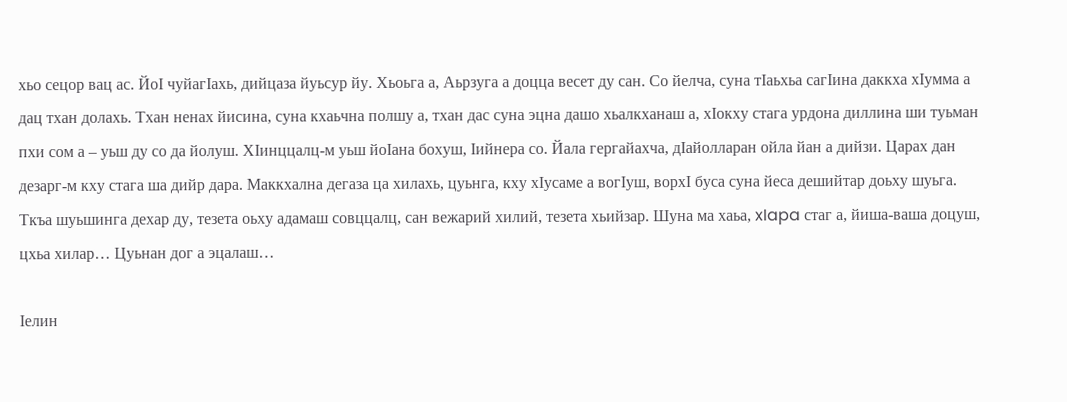хьо сецор вац ас. ЙоI чуйагIахь, дийцаза йуьсур йу. Хьоьга а, Аьрзуга а доцца весет ду сан. Со йелча, суна тIаьхьа сагIина даккха хIумма а дац тхан долахь. Тхан ненах йисина, суна кхаьчна полшу а, тхан дас суна эцна дашо хьалкханаш а, хIокху стага урдона диллина ши туьман пхи сом а – уьш ду со да йолуш. ХIинццалц-м уьш йоIана бохуш, Iийнера со. Йала гергайахча, дIайолларан ойла йан а дийзи. Царах дан дезарг-м кху стага ша дийр дара. Маккхална дегаза ца хилахь, цуьнга, кху хIусаме а вогIуш, ворхI буса суна йеса дешийтар доьху шуьга. Ткъа шуьшинга дехар ду, тезета оьху адамаш совццалц, сан вежарий хилий, тезета хьийзар. Шуна ма хаьа, xIapa стаг а, йиша-ваша доцуш, цхьа хилар… Цуьнан дог а эцалаш…

Iелин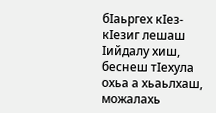бIаьргех кIез-кIезиг лешаш Iийдалу хиш, беснеш тIехула охьа а хьаьлхаш, можалахь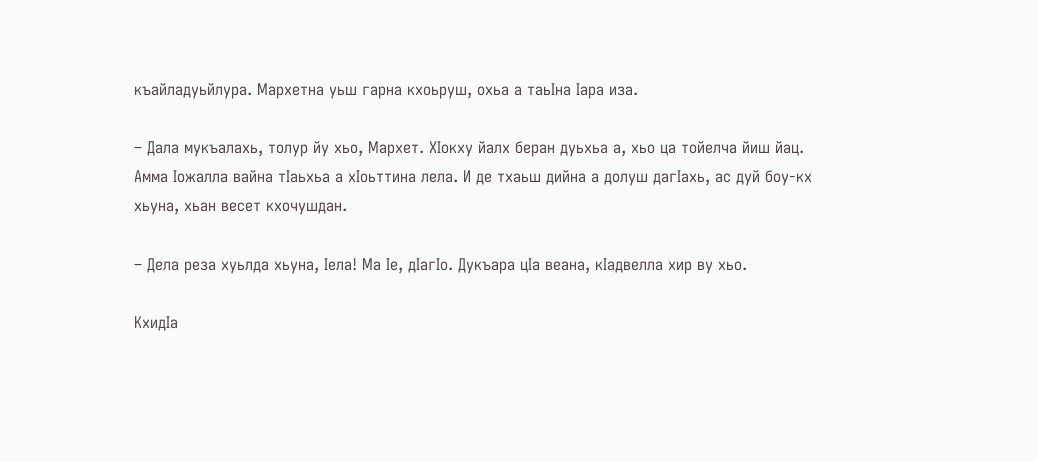къайладуьйлура. Мархетна уьш гарна кхоьруш, охьа а таьIна Iара иза.

– Дала мукъалахь, толур йу хьо, Мархет. ХIокху йалх беран дуьхьа а, хьо ца тойелча йиш йац. Амма Iожалла вайна тIаьхьа а хIоьттина лела. И де тхаьш дийна а долуш дагIахь, ас дуй боу-кх хьуна, хьан весет кхочушдан.

– Дела реза хуьлда хьуна, Iела! Ма Iе, дIагIо. Дукъара цIа веана, кIадвелла хир ву хьо.

КхидIа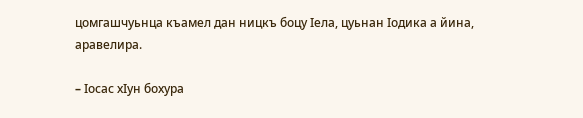цомгашчуьнца къамел дан ницкъ боцу Iела, цуьнан Iодика а йина, аравелира.

– Iосас хIун бохура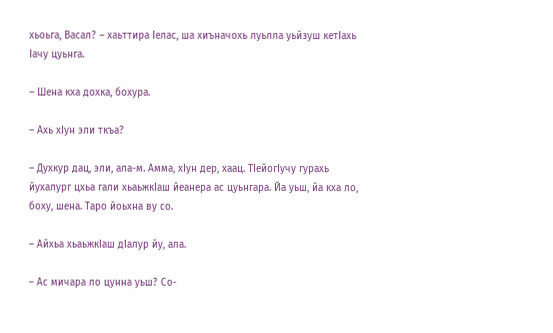хьоьга, Васал? – хаьттира Iелас, ша хиъначохь луьлла уьйзуш кетIахь Iачу цуьнга.

– Шена кха дохка, бохура.

– Ахь хIун эли ткъа?

– Духкур дац, эли, ала-м. Амма, хIун дер, хаац. ТIейогIучу гурахь йухалург цхьа гали хьаьжкIаш йеанера ас цуьнгара. Йа уьш, йа кха ло, боху, шена. Таро йоьхна ву со.

– Айхьа хьаьжкIаш дIалур йу, ала.

– Ас мичара ло цунна уьш? Со-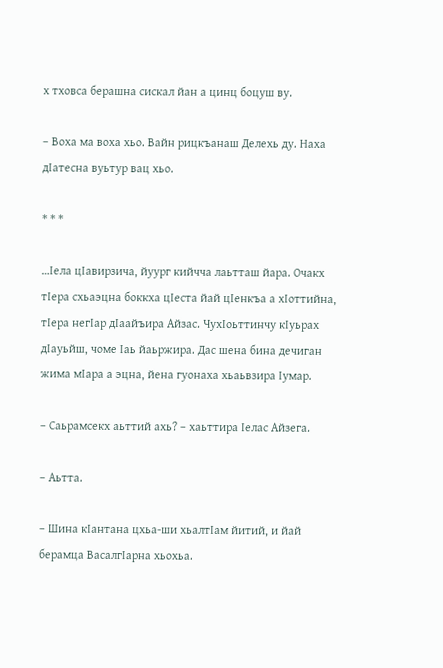х тховса берашна сискал йан а цинц боцуш ву.

– Воха ма воха хьо. Вайн рицкъанаш Делехь ду. Наха дIатесна вуьтур вац хьо.

* * *

…Iела цIавирзича, йуург кийчча лаьтташ йара. Очакх тIера схьаэцна боккха цIеста йай цIенкъа а хIоттийна, тIера негIар дIаайъира Айзас. ЧухIоьттинчу кIуьрах дIауьйш, чоме Iаь йаьржира. Дас шена бина дечиган жима мIара а эцна, йена гуонаха хьаьвзира Iумар.

– Саьрамсекх аьттий ахь? – хаьттира Iелас Айзега.

– Аьтта.

– Шина кIантана цхьа-ши хьалтIам йитий, и йай берамца ВасалгIарна хьохьа.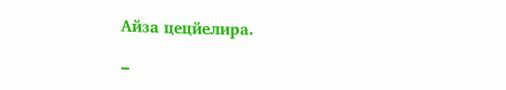Айза цецйелира.

–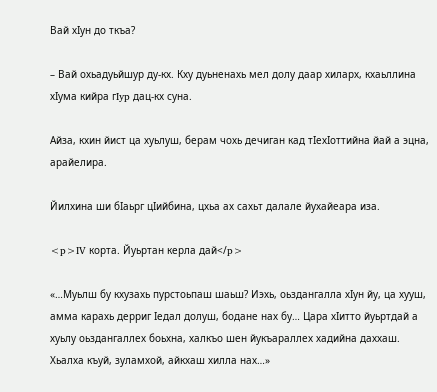Вай хIун до ткъа?

– Вай охьадуьйшур ду-кх. Кху дуьненахь мел долу даар хиларх, кхаьллина хIума кийра гIyp дац-кх суна.

Айза, кхин йист ца хуьлуш, берам чохь дечиган кад тIехIоттийна йай а эцна, арайелира.

Йилхина ши бIаьрг цIийбина, цхьа ах сахьт далале йухайеара иза.

<p>IV корта. Йуьртан керла дай</p>

«…Муьлш бу кхузахь пурстоьпаш шаьш? Иэхь, оьздангалла хIун йу, ца хууш, амма карахь дерриг Iедал долуш, бодане нах бу… Цара хIитто йуьртдай а хуьлу оьздангаллех боьхна, халкъо шен йукъараллех хадийна даххаш. Хьалха къуй, зуламхой, айкхаш хилла нах…»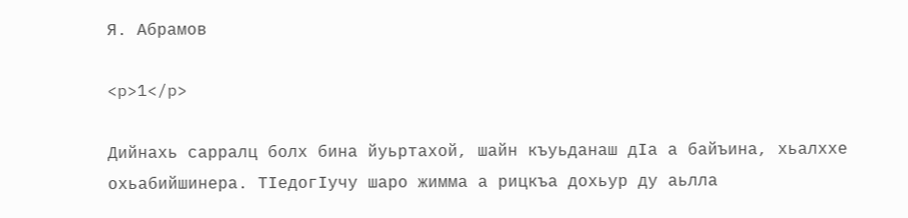Я. Абрамов

<p>1</p>

Дийнахь сарралц болх бина йуьртахой, шайн къуьданаш дIа а байъина, хьалххе охьабийшинера. ТIедогIучу шаро жимма а рицкъа дохьур ду аьлла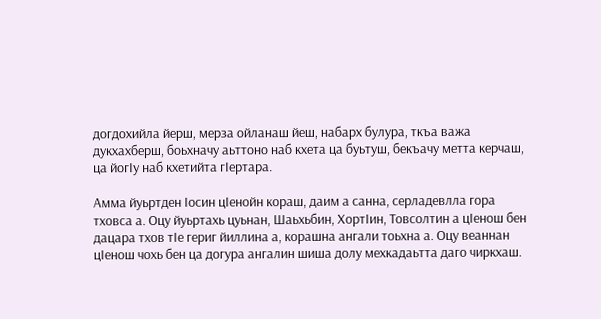догдохийла йерш, мерза ойланаш йеш, набарх булура, ткъа важа дукхахберш, боьхначу аьттоно наб кхета ца буьтуш, бекъачу метта керчаш, ца йогIу наб кхетийта гIертара.

Амма йуьртден Iосин цIенойн кораш, даим а санна, серладевлла гора тховса а. Оцу йуьртахь цуьнан, Шаьхьбин, ХортIин, Товсолтин а цIенош бен дацара тхов тIе гериг йиллина а, корашна ангали тоьхна а. Оцу веаннан цIенош чохь бен ца догура ангалин шиша долу мехкадаьтта даго чиркхаш.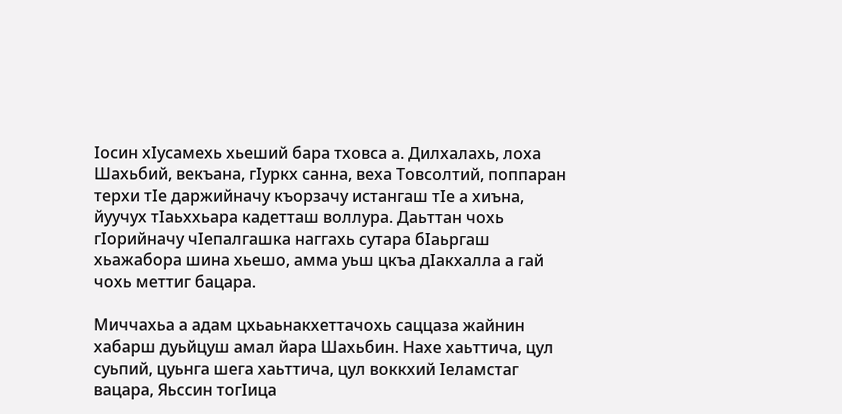Iосин хIусамехь хьеший бара тховса а. Дилхалахь, лоха Шахьбий, векъана, гIуркх санна, веха Товсолтий, поппаран терхи тIе даржийначу къорзачу истангаш тIе а хиъна, йуучух тIаьххьара кадетташ воллура. Даьттан чохь гIорийначу чIепалгашка наггахь сутара бIаьргаш хьажабора шина хьешо, амма уьш цкъа дIакхалла а гай чохь меттиг бацара.

Миччахьа а адам цхьаьнакхеттачохь саццаза жайнин хабарш дуьйцуш амал йара Шахьбин. Нахе хаьттича, цул суьпий, цуьнга шега хаьттича, цул воккхий Iеламстаг вацара, Яьссин тогIица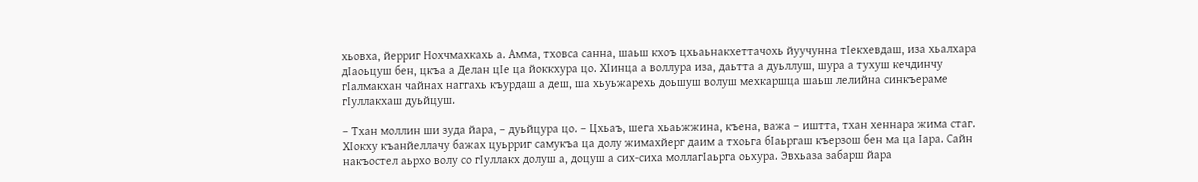хьовха, йерриг Нохчмахкахь а. Амма, тховса санна, шаьш кхоъ цхьаьнакхеттачохь йуучунна тIекхевдаш, иза хьалхара дIаоьцуш бен, цкъа а Делан цIе ца йоккхура цо. ХIинца а воллура иза, даьтта а дуьллуш, шура а тухуш кечдинчу гIалмакхан чайнах наггахь къурдаш а деш, ша хьуьжарехь доьшуш волуш мехкаршца шаьш лелийна синкъераме гIуллакхаш дуьйцуш.

– Тхан моллин ши зуда йара, – дуьйцура цо. – Цхьаъ, шега хьаьжжина, къена, важа – иштта, тхан хеннара жима стаг. ХIокху къанйеллачу бажах цуьрриг самукъа ца долу жимахйерг даим а тхоьга бIаьргаш къерзош бен ма ца Iара. Сайн накъостел аьрхо волу со гIуллакх долуш а, доцуш а сих-сиха моллагIаьрга оьхура. Эвхьаза забарш йара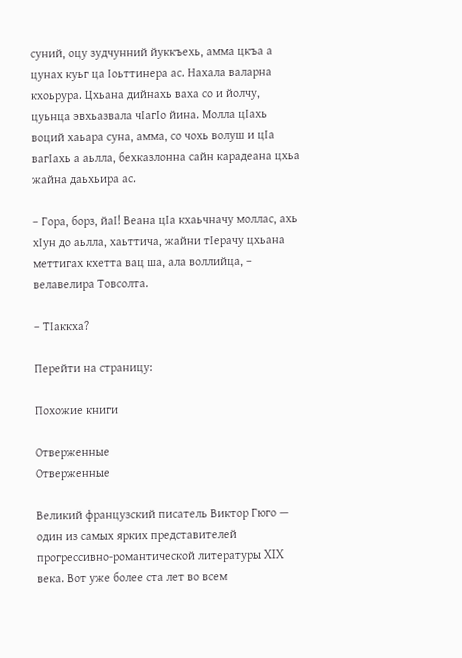суний, оцу зудчунний йуккъехь, амма цкъа а цунах куьг ца Iоьттинера ас. Нахала валарна кхоьрура. Цхьана дийнахь ваха со и йолчу, цуьнца эвхьазвала чIагIо йина. Молла цIахь воций хаьара суна, амма, со чохь волуш и цIа вагIахь а аьлла, бехказлонна сайн карадеана цхьа жайна даьхьира ас.

– Гора, борз, йаI! Веана цIа кхаьчначу моллас, ахь хIун до аьлла, хаьттича, жайни тIерачу цхьана меттигах кхетта вац ша, ала воллийца, – велавелира Товсолта.

– ТIаккха?

Перейти на страницу:

Похожие книги

Отверженные
Отверженные

Великий французский писатель Виктор Гюго — один из самых ярких представителей прогрессивно-романтической литературы XIX века. Вот уже более ста лет во всем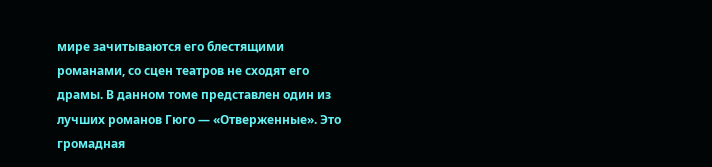мире зачитываются его блестящими романами, со сцен театров не сходят его драмы. В данном томе представлен один из лучших романов Гюго — «Отверженные». Это громадная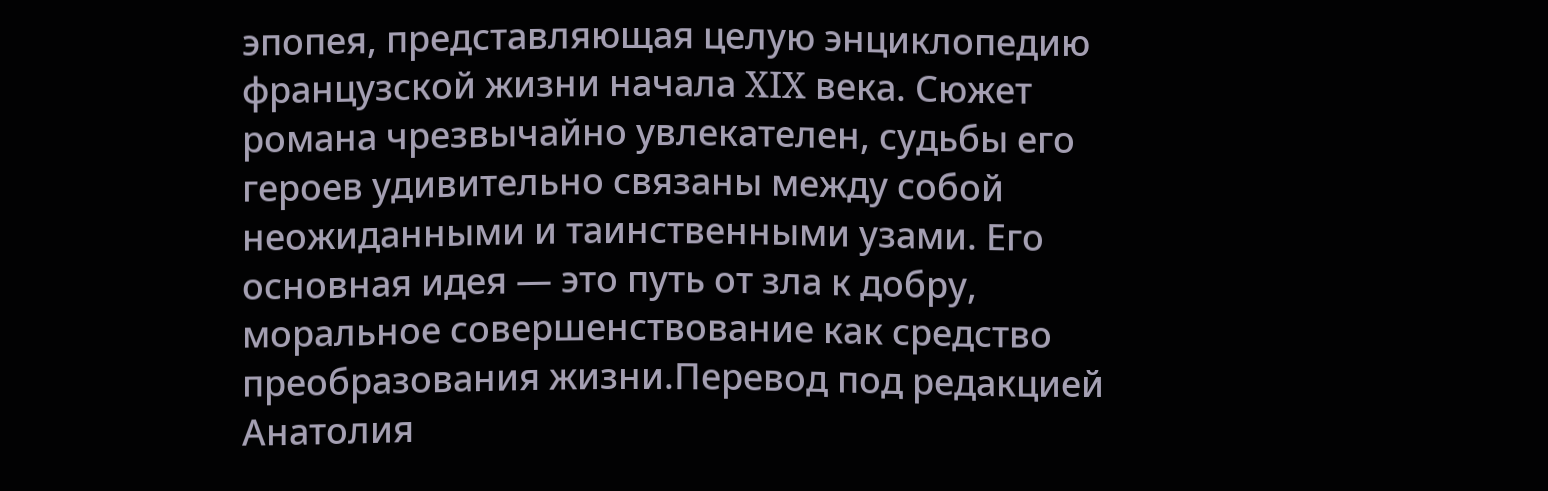эпопея, представляющая целую энциклопедию французской жизни начала XIX века. Сюжет романа чрезвычайно увлекателен, судьбы его героев удивительно связаны между собой неожиданными и таинственными узами. Его основная идея — это путь от зла к добру, моральное совершенствование как средство преобразования жизни.Перевод под редакцией Анатолия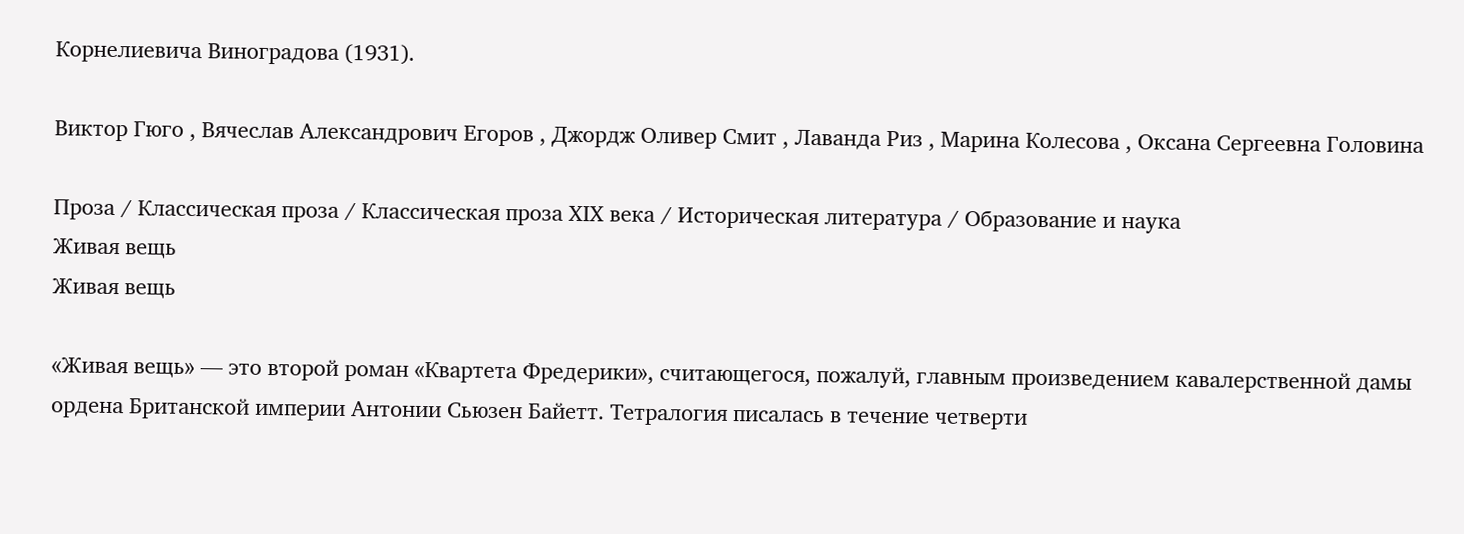Корнелиевича Виноградова (1931).

Виктор Гюго , Вячеслав Александрович Егоров , Джордж Оливер Смит , Лаванда Риз , Марина Колесова , Оксана Сергеевна Головина

Проза / Классическая проза / Классическая проза ХIX века / Историческая литература / Образование и наука
Живая вещь
Живая вещь

«Живая вещь» — это второй роман «Квартета Фредерики», считающегося, пожалуй, главным произведением кавалерственной дамы ордена Британской империи Антонии Сьюзен Байетт. Тетралогия писалась в течение четверти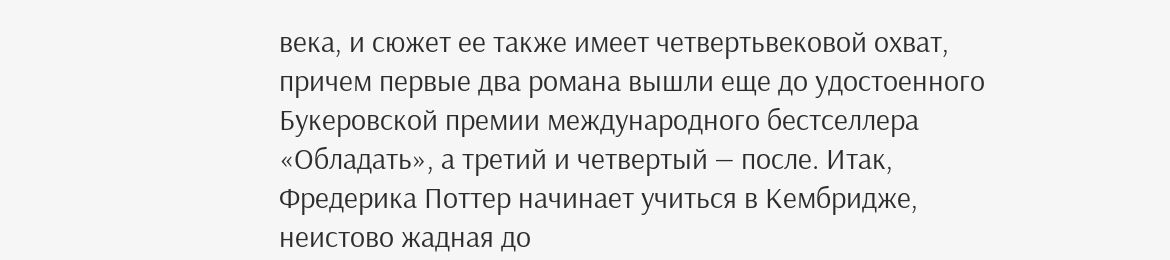века, и сюжет ее также имеет четвертьвековой охват, причем первые два романа вышли еще до удостоенного Букеровской премии международного бестселлера «Обладать», а третий и четвертый — после. Итак, Фредерика Поттер начинает учиться в Кембридже, неистово жадная до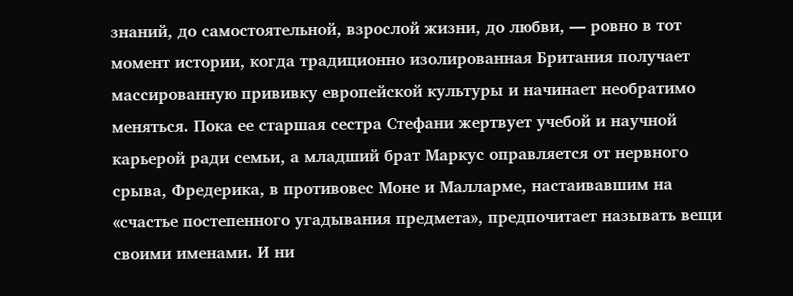знаний, до самостоятельной, взрослой жизни, до любви, — ровно в тот момент истории, когда традиционно изолированная Британия получает массированную прививку европейской культуры и начинает необратимо меняться. Пока ее старшая сестра Стефани жертвует учебой и научной карьерой ради семьи, а младший брат Маркус оправляется от нервного срыва, Фредерика, в противовес Моне и Малларме, настаивавшим на «счастье постепенного угадывания предмета», предпочитает называть вещи своими именами. И ни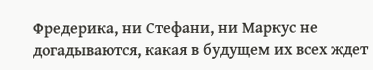Фредерика, ни Стефани, ни Маркус не догадываются, какая в будущем их всех ждет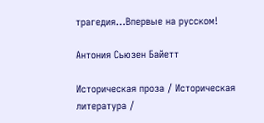трагедия…Впервые на русском!

Антония Сьюзен Байетт

Историческая проза / Историческая литература /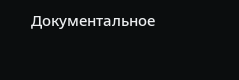Документальное